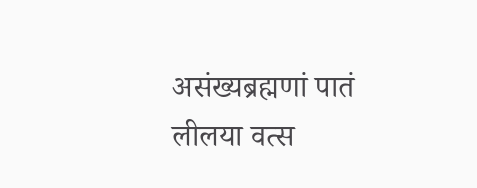असंख्यब्रह्मणां पातं लीलया वत्स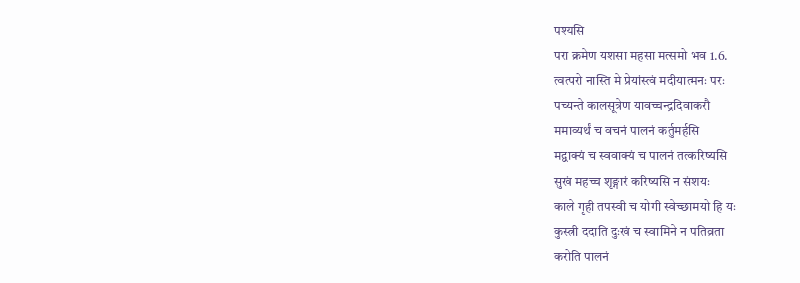पश्यसि
परा क्रमेण यशसा महसा मत्समो भव 1.6.
त्वत्परो नास्ति मे प्रेयांस्त्वं मदीयात्मनः परः
पच्यन्ते कालसूत्रेण यावच्चन्द्रदिवाकरौ
ममाव्यर्थं च वचनं पालनं कर्तुमर्हसि
मद्वाक्यं च स्ववाक्यं च पालनं तत्करिष्यसि
सुखं महच्च शृङ्गारं करिष्यसि न संशयः
काले गृही तपस्वी च योगी स्वेच्छामयो हि यः
कुस्त्री ददाति दुःखं च स्वामिने न पतिव्रता
करोति पालनं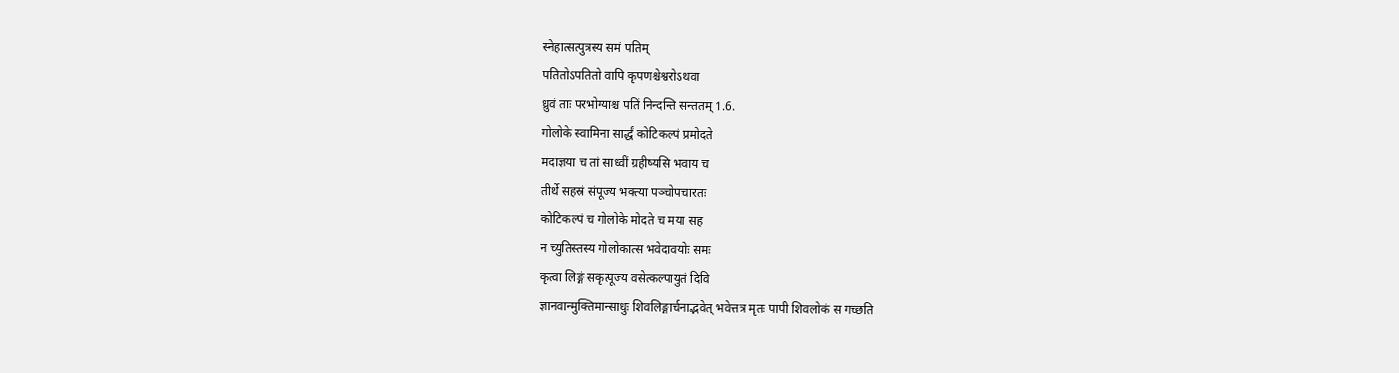स्नेहात्सत्पुत्रस्य समं पतिम्
पतितोऽपतितो वापि कृपणश्चेश्वरोऽथवा
ध्रुवं ताः परभोग्याश्च पतिं निन्दन्ति सन्ततम् 1.6.
गोलोके स्वामिना सार्द्धं कोटिकल्पं प्रमोदते
मदाज्ञया च तां साध्वीं ग्रहीष्यसि भवाय च
तीर्थे सहस्रं संपूज्य भक्त्या पञ्चोपचारतः
कोटिकल्पं च गोलोके मोदते च मया सह
न च्युतिस्तस्य गोलोकात्स भवेदावयोः समः
कृत्वा लिङ्गं सकृत्पूज्य वसेत्कल्पायुतं दिवि
ज्ञानवान्मुक्तिमान्साधुः शिवलिङ्गार्चनाद्भवेत् भवेत्तत्र मृतः पापी शिवलोकं स गच्छति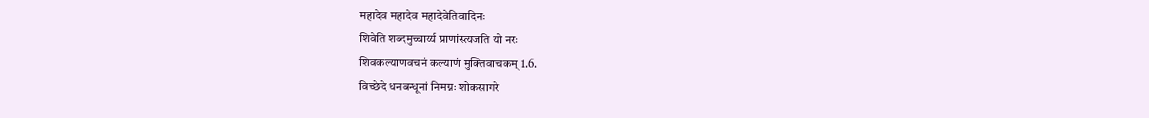महादेव महादेव महादेवेतिवादिनः
शिवेति शब्दमुच्चार्य्य प्राणांस्त्यजति यो नरः
शिवकल्याणवचनं कल्याणं मुक्तिवाचकम् 1.6.
विच्छेदे धनबन्धूनां निमग्नः शोकसागरे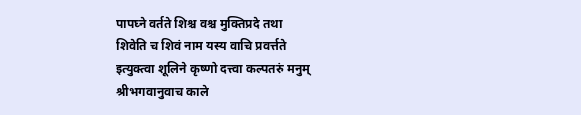पापघ्ने वर्तते शिश्च वश्च मुक्तिप्रदे तथा
शिवेति च शिवं नाम यस्य वाचि प्रवर्त्तते
इत्युक्त्वा शूलिने कृष्णो दत्त्वा कल्पतरुं मनुम्
श्रीभगवानुवाच काले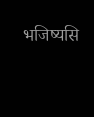भजिष्यसि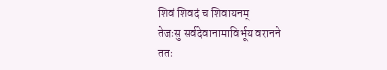शिवं शिवदं च शिवायनम्
तेजःसु सर्वदेवानामाविर्भूय वरानने
ततः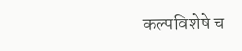कल्पविशेषे च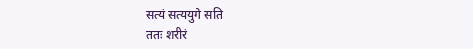सत्यं सत्ययुगे सति
ततः शरीरं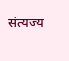संत्यज्य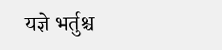यज्ञे भर्तुश्च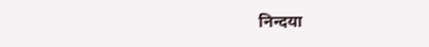निन्दया